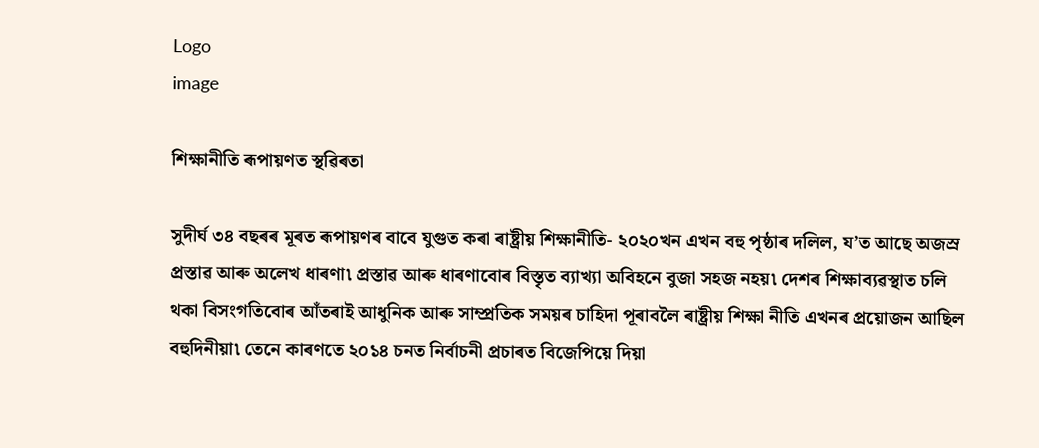Logo
image

শিক্ষানীতি ৰূপায়ণত স্থৱিৰতা

সুদীৰ্ঘ ৩৪ বছৰৰ মূৰত ৰূপায়ণৰ বাবে যুগুত কৰা ৰাষ্ট্ৰীয় শিক্ষানীতি- ২০২০খন এখন বহু পৃষ্ঠাৰ দলিল, য’ত আছে অজস্ৰ প্ৰস্তাৱ আৰু অলেখ ধাৰণা৷ প্ৰস্তাৱ আৰু ধাৰণাবোৰ বিস্তৃত ব্যাখ্যা অবিহনে বুজা সহজ নহয়৷ দেশৰ শিক্ষাব্যৱস্থাত চলি থকা বিসংগতিবোৰ আঁতৰাই আধুনিক আৰু সাম্প্ৰতিক সময়ৰ চাহিদা পূৰাবলৈ ৰাষ্ট্ৰীয় শিক্ষা নীতি এখনৰ প্ৰয়োজন আছিল বহুদিনীয়া৷ তেনে কাৰণতে ২০১৪ চনত নিৰ্বাচনী প্ৰচাৰত বিজেপিয়ে দিয়া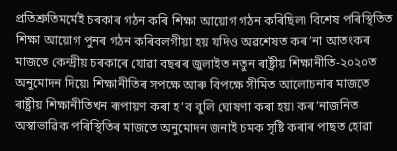প্ৰতিশ্ৰুতিমৰ্মেই চৰকাৰ গঠন কৰি শিক্ষা আয়োগ গঠন কৰিছিল৷ বিশেষ পৰিস্থিতিত শিক্ষা আয়োগ পুনৰ গঠন কৰিবলগীয়া হয় যদিও অৱশেষত কৰ’না আতংকৰ মাজতে কেন্দ্ৰীয় চৰকাৰে যোৱা বছৰৰ জুলাইত নতুন ৰাষ্ট্ৰীয় শিক্ষানীতি-২০২০ত অনুমোদন দিয়ে৷ শিক্ষানীতিৰ সপক্ষে আৰু বিপক্ষে সীমিত আলোচনাৰ মাজতে ৰাষ্ট্ৰীয় শিক্ষানীতিখন ৰূপায়ণ কৰা হ’ব বুলি ঘোষণা কৰা হয়৷ কৰ’নাজনিত অস্বাভাৱিক পৰিস্থিতিৰ মাজতে অনুমোদন জনাই চমক সৃষ্টি কৰাৰ পাছত হোৱা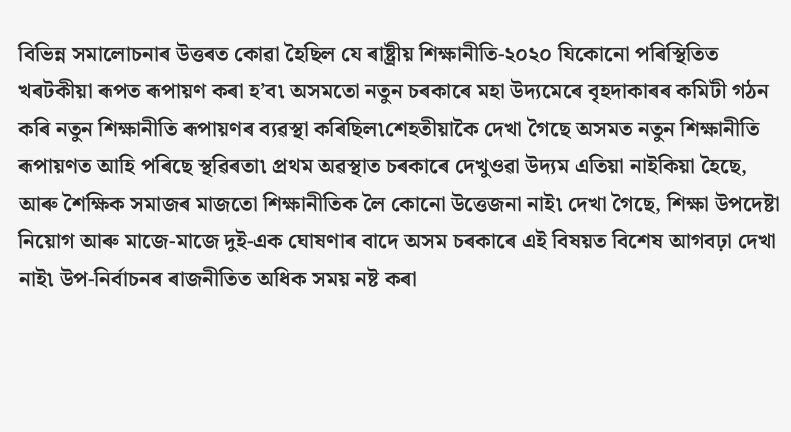বিভিন্ন সমালোচনাৰ উত্তৰত কোৱা হৈছিল যে ৰাষ্ট্ৰীয় শিক্ষানীতি-২০২০ যিকোনো পৰিস্থিতিত খৰটকীয়া ৰূপত ৰূপায়ণ কৰা হ’ব৷ অসমতো নতুন চৰকাৰে মহা উদ্যমেৰে বৃহদাকাৰৰ কমিটী গঠন কৰি নতুন শিক্ষানীতি ৰূপায়ণৰ ব্যৱস্থা কৰিছিল৷শেহতীয়াকৈ দেখা গৈছে অসমত নতুন শিক্ষানীতি ৰূপায়ণত আহি পৰিছে স্থৱিৰতা৷ প্ৰথম অৱস্থাত চৰকাৰে দেখুওৱা উদ্যম এতিয়া নাইকিয়া হৈছে, আৰু শৈক্ষিক সমাজৰ মাজতো শিক্ষানীতিক লৈ কোনো উত্তেজনা নাই৷ দেখা গৈছে, শিক্ষা উপদেষ্টা নিয়োগ আৰু মাজে-মাজে দুই-এক ঘোষণাৰ বাদে অসম চৰকাৰে এই বিষয়ত বিশেষ আগবঢ়া দেখা নাই৷ উপ-নিৰ্বাচনৰ ৰাজনীতিত অধিক সময় নষ্ট কৰা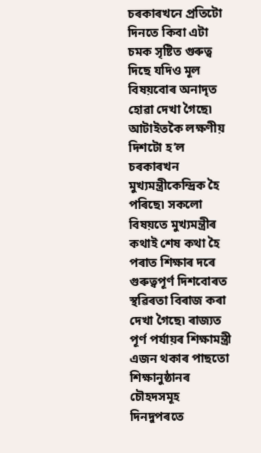চৰকাৰখনে প্ৰতিটো দিনতে কিবা এটা চমক সৃষ্টিত গুৰুত্ব দিছে যদিও মূল বিষয়বোৰ অনাদৃত হোৱা দেখা গৈছে৷ আটাইতকৈ লক্ষণীয় দিশটো হ’ল চৰকাৰখন মুখ্যমন্ত্ৰীকেন্দ্ৰিক হৈ পৰিছে৷ সকলো বিষয়তে মুখ্যমন্ত্ৰীৰ কথাই শেষ কথা হৈ পৰাত শিক্ষাৰ দৰে গুৰুত্বপূৰ্ণ দিশবোৰত স্থৱিৰতা বিৰাজ কৰা দেখা গৈছে৷ ৰাজ্যত পূৰ্ণ পৰ্যায়ৰ শিক্ষামন্ত্ৰী এজন থকাৰ পাছতো শিক্ষানুষ্ঠানৰ চৌহদসমূহ দিনদুপৰতে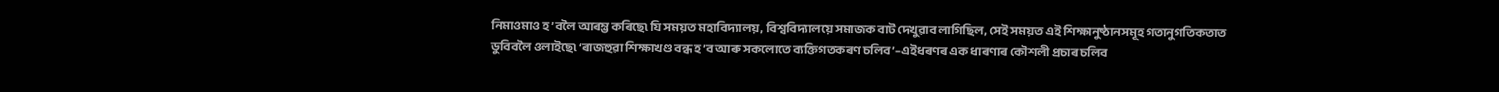নিমাওমাও হ’বলৈ আৰম্ভ কৰিছে৷ যি সময়ত মহাবিদ্যালয়, বিশ্ববিদ্যালয়ে সমাজক বাট দেখুৱাব লাগিছিল, সেই সময়ত এই শিক্ষানুষ্ঠানসমূহ গতানুগতিকতাত ডুবিবলৈ ওলাইছে৷ ‘ৰাজহুৱা শিক্ষাখণ্ড বন্ধ হ’ব আৰু সকলোতে ব্যক্তিগতকৰণ চলিব’–এইধৰণৰ এক ধাৰণাৰ কৌশলী প্ৰচাৰ চলিব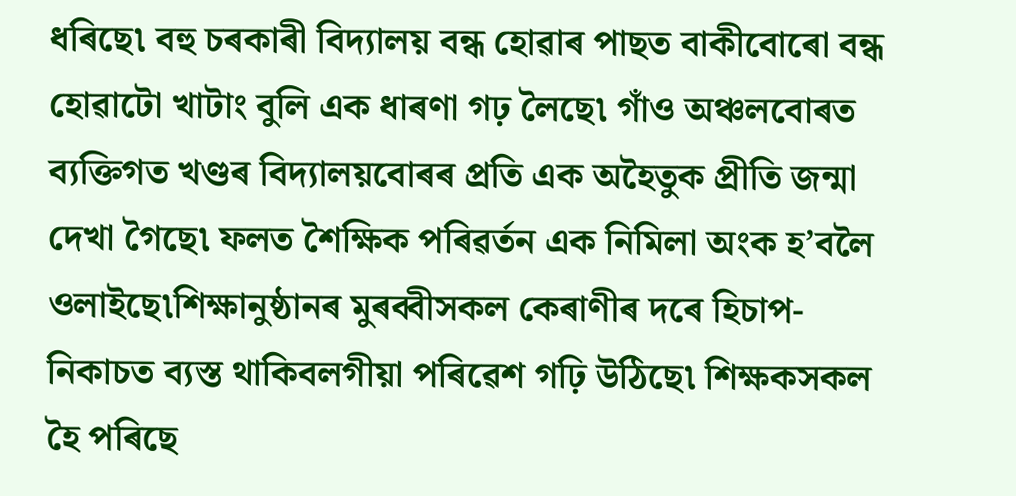ধৰিছে৷ বহু চৰকাৰী বিদ্যালয় বন্ধ হোৱাৰ পাছত বাকীবোৰো বন্ধ হোৱাটো খাটাং বুলি এক ধাৰণা গঢ় লৈছে৷ গাঁও অঞ্চলবোৰত ব্যক্তিগত খণ্ডৰ বিদ্যালয়বোৰৰ প্ৰতি এক অহৈতুক প্ৰীতি জন্মা দেখা গৈছে৷ ফলত শৈক্ষিক পৰিৱৰ্তন এক নিমিলা অংক হ’বলৈ ওলাইছে৷শিক্ষানুষ্ঠানৰ মুৰব্বীসকল কেৰাণীৰ দৰে হিচাপ-নিকাচত ব্যস্ত থাকিবলগীয়া পৰিৱেশ গঢ়ি উঠিছে৷ শিক্ষকসকল হৈ পৰিছে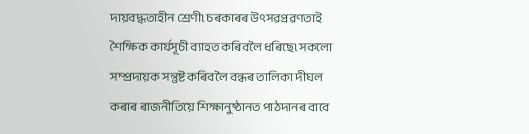দায়বদ্ধতাহীন শ্ৰেণী৷ চৰকাৰৰ উৎসৱপ্ৰৱণতাই শৈক্ষিক কাৰ্যসূচী ব্যাহত কৰিবলৈ ধৰিছে৷ সকলো সম্প্ৰদায়ক সন্তুষ্ট কৰিবলৈ বন্ধৰ তালিকা দীঘল কৰাৰ ৰাজনীতিয়ে শিক্ষানুষ্ঠানত পাঠদানৰ বাবে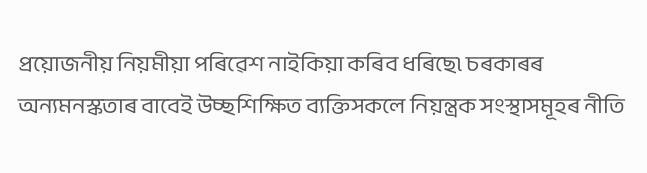প্ৰয়োজনীয় নিয়মীয়া পৰিৱেশ নাইকিয়া কৰিব ধৰিছে৷ চৰকাৰৰ অন্যমনস্কতাৰ বাবেই উচ্ছশিক্ষিত ব্যক্তিসকলে নিয়ন্ত্ৰক সংস্থাসমূহৰ নীতি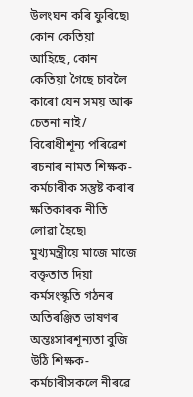উলংঘন কৰি ফুৰিছে৷ কোন কেতিয়া আহিছে, কোন কেতিয়া গৈছে চাবলৈ কাৰো যেন সময় আৰু চেতনা নাই/ বিৰোধীশূন্য পৰিৱেশ ৰচনাৰ নামত শিক্ষক-কৰ্মচাৰীক সন্তুষ্ট কৰাৰ ক্ষতিকাৰক নীতি লোৱা হৈছে৷ মুখ্যমন্ত্ৰীয়ে মাজে মাজে বক্তৃতাত দিয়া কৰ্মসংস্কৃতি গঠনৰ অতিৰঞ্জিত ভাষণৰ অন্তঃসাৰশূন্যতা বুজি উঠি শিক্ষক-কৰ্মচাৰীসকলে নীৰৱে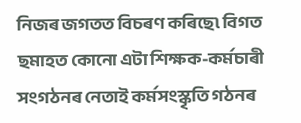নিজৰ জগতত বিচৰণ কৰিছে৷ বিগত ছমাহত কোনো এটা শিক্ষক-কৰ্মচাৰী সংগঠনৰ নেতাই কৰ্মসংস্কৃতি গঠনৰ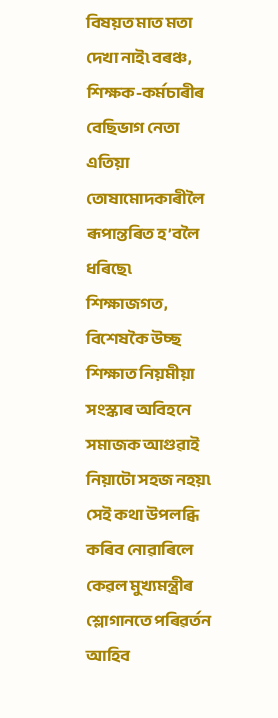বিষয়ত মাত মতা দেখা নাই৷ বৰঞ্চ, শিক্ষক-কৰ্মচাৰীৰ বেছিভাগ নেতা এতিয়া তোষামোদকাৰীলৈ ৰূপান্তৰিত হ’বলৈ ধৰিছে৷ শিক্ষাজগত, বিশেষকৈ উচ্ছ শিক্ষাত নিয়মীয়া সংস্কাৰ অবিহনে সমাজক আগুৱাই নিয়াটো সহজ নহয়৷ সেই কথা উপলব্ধি কৰিব নোৱাৰিলে কেৱল মুখ্যমন্ত্ৰীৰ শ্লোগানতে পৰিৱৰ্তন আহিব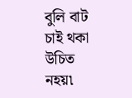বুলি বাট চাই থকা উচিত নহয়৷